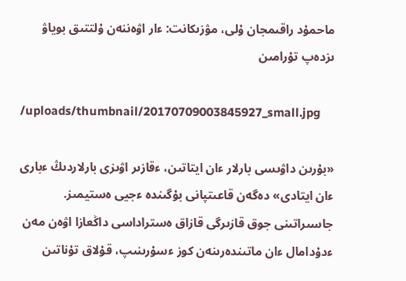ماحمۇد راقىمجان ۇلى، مۋزىكانت: ءار اۋەننەن ۇلتتىق بوياۋ ىزدەپ تۇرامىن

/uploads/thumbnail/20170709003845927_small.jpg

«بۇرىن داۋىسى بارلار ءان ايتاتىن، ءقازىر اۋىزى بارلاردىڭ ءبارى ءان ايتادى» دەگەن قاعىتپانى بۇگىندە ءجيى ەستيمىز. جاسىراتىنى جوق قازىرگى قازاق ەستراداسى داڭعازا اۋەن مەن ءدۇدامال ءان ماتىندەرىنەن كوز ءسۇرىنىپ، قۇلاق تۇناتىن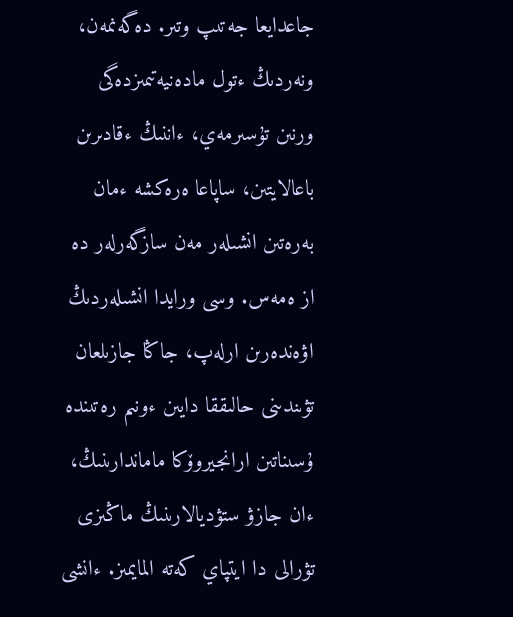جاعدايعا جەتىپ وتىر. دەگەنمەن، ونەردىڭ ءتول مادەنيەتىمىزدەگى ورنىن تۇسىرمەي، ءاننىڭ ءقادىرىن باعالايتىن، ساپاعا ەرەكشە ءمان بەرەتىن انشىلەر مەن سازگەرلەر دە از ەمەس. وسى ورايدا انشىلەردىڭ اۋەندەرىن ارلەپ، جاڭا جازىلعان تۋىندىنى حالىققا دايىن ءونىم رەتىندە ۇسىناتىن ارانجيروۆكا ماماندارىنىڭ، ءان جازۋ ستۋديالارىنىڭ ماڭىزى تۋرالى دا ايتپاي كەتە المايمىز. ءانشى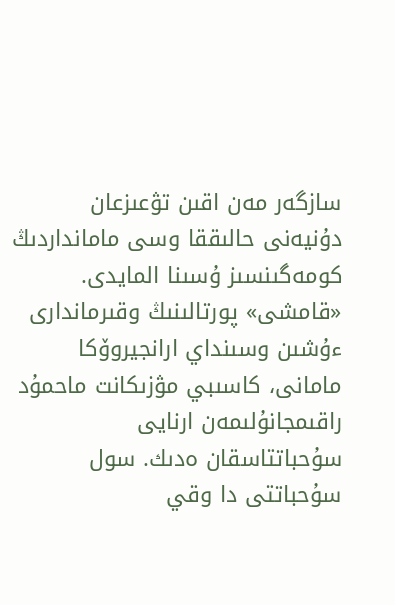سازگەر مەن اقىن تۋعىزعان دۇنيەنى حالىققا وسى مامانداردىڭ كومەگىنسىز ۇسىنا المايدى. «قامشى» پورتالىنىڭ وقىرماندارى ءۇشىن وسىنداي ارانجيروۆكا مامانى، كاسىبي مۋزىكانت ماحمۇد راقىمجانۇلىمەن ارنايى سۇحباتتاسقان ەدىك. سول سۇحباتتى دا وقي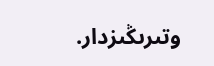وتىرىڭىزدار.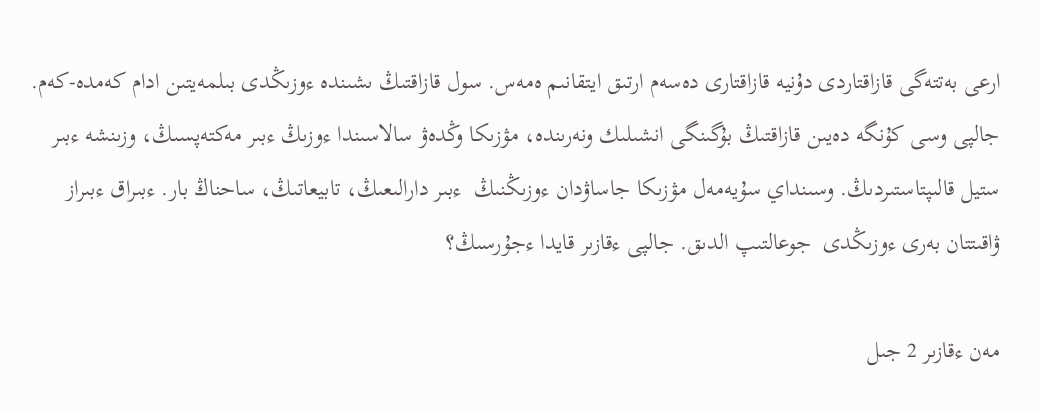ارعى بەتتەگى قازاقتاردى دۇنيە قازاقتارى دەسەم ارتىق ايتقانىم ەمەس. سول قازاقتىڭ ىشىندە ءوزىڭدى بىلمەيتىن ادام كەمدە-كەم. جالپى وسى كۇنگە دەيىن قازاقتىڭ بۇگىنگى انشىلىك ونەرىندە، مۋزىكا وڭدەۋ سالاسىندا ءوزىڭ ءبىر مەكتەپسىڭ، وزىنشە ءبىر ستيل قالىپتاستىردىڭ. وسىنداي سۇيەمەل مۋزىكا جاساۋدان ءوزىڭنىڭ  ءبىر دارالىعىڭ، تابيعاتىڭ، ساحناڭ بار. ءبىراق ءبىراز ۋاقىتتان بەرى ءوزىڭدى  جوعالتىپ الدىق. جالپى ءقازىر قايدا ءجۇرسىڭ؟

مەن ءقازىر 2 جىل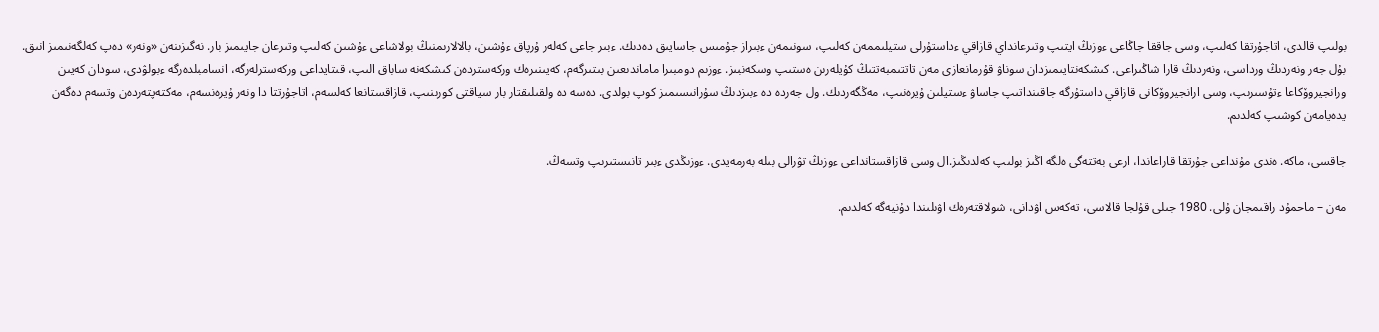بولىپ قالدى، اتاجۇرتقا كەلىپ، وسى جاققا جاڭاعى ءوزىڭ ايتىپ وتىرعانداي قازاقي ءداستۇرلى ستيلىممەن كەلىپ، سونىمەن ءبىراز جۇمىس جاسايىق دەدىك. ءبىر جاعى كەلەر ۇرپاق ءۇشىن، بالالارىمنىڭ بولاشاعى ءۇشىن كەلىپ وتىرعان جايىمىز بار. نەگىزىنەن «ونەر» دەپ كەلگەنىمىز انىق. بۇل جەر ونەردىڭ ورداسى، ونەردىڭ قارا شاڭىراعى. كىشكەنتايىمىزدان سوناۋ قۇرمانعازى مەن تاتتىمبەتتىڭ كۇيلەرىن ەستىپ وسكەنبىز. ءوزىم دومبىرا ماماندىعىن بىتىرگەم، كەيىنىرەك وركەستردەن كىشكەنە ساباق الىپ، قىتايداعى وركەسترلەرگە، انسامبلدەرگە ءبولۋدى، سودان كەيىن ورانجيروۆكاعا ءتۇسىرىپ، وسى ارانجيروۆكانى قازاقي داستۇرگە جاقىنداتىپ جاساۋ ءستيلىن ۇيرەنىپ، مەڭگەردىك. ول جەردە دە ءبىزدىڭ سۇرانىسىمىز كوپ بولدى. دەسە دە ولقىلىقتار بار سياقتى كورىنىپ، قازاقستانعا كەلسەم، اتاجۇرتتا دا ونەر ۇيرەنسەم، مەكتەپتەردەن وتسەم دەگەن يدەيامەن كوشىپ كەلدىم.

جاقسى، ماكە. ەندى مۇنداعى جۇرتقا قاراعاندا، ارعى بەتتەگى ەلگە اڭىز بولىپ كەلدىڭىز.ال وسى قازاقستانداعى ءوزىڭ تۋرالى بىلە بەرمەيدى. ءوزىڭدى ءبىر تانىستىرىپ وتسەڭ.

مەن – ماحمۇد راقىمجان ۇلى. 1980 جىلى قۇلجا قالاسى، تەكەس اۋدانى، شولاقتەرەك اۋىلىندا دۇنيەگە كەلدىم.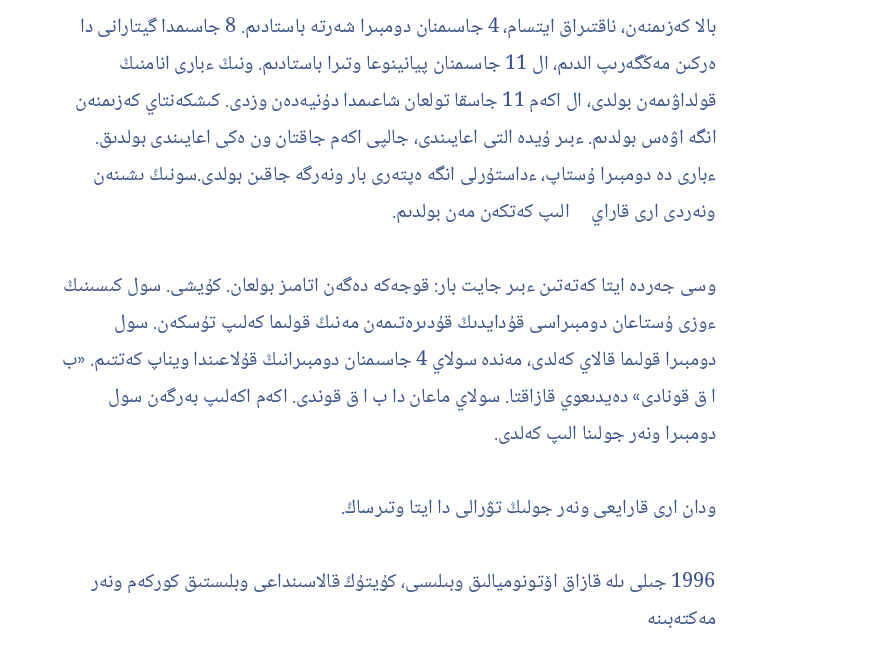بالا كەزىمنەن، ناقتىراق ايتسام، 4 جاسىمنان دومبىرا شەرتە باستادىم. 8 جاسىمدا گيتارانى دا ەركىن مەڭگەرىپ الدىم، ال 11 جاسىمنان پيانينوعا وتىرا باستادىم. ونىڭ ءبارى انامنىڭ قولداۋىمەن بولدى، ال اكەم 11 جاسقا تولعان شاعىمدا دۇنيەدەن وزدى. كىشكەنتاي كەزىمنەن انگە اۋەس بولدىم. ءبىر ۇيدە التى اعايىندى، جالپى اكەم جاقتان ون ەكى اعايىندى بولدىق. ءبارى دە دومبىرا ۇستاپ، ءداستۇرلى انگە ەپتەرى بار ونەرگە جاقىن بولدى.سونىڭ ىشىنەن ونەردى ارى قاراي     الىپ كەتكەن مەن بولدىم.

وسى جەردە ايتا كەتەتىن ءبىر جايت بار: قوجەكە دەگەن اتامىز بولعان. كۇيشى. سول كىسىنىڭ ءوزى ۇستاعان دومبىراسى قۇدايدىڭ قۇدىرەتىمەن مەنىڭ قولىما كەلىپ تۇسكەن. سول دومبىرا قولىما قالاي كەلدى، مەندە سولاي 4 جاسىمنان دومبىرانىڭ قۇلاعىندا ويناپ كەتتىم. «ب ا ق قونادى» دەيدىعوي قازاقتا. سولاي ماعان دا ب ا ق قوندى. اكەم اكەلىپ بەرگەن سول دومبىرا ونەر جولىنا الىپ كەلدى.

ودان ارى قارايعى ونەر جولىڭ تۋرالى دا ايتا وتىرساڭ.

1996 جىلى ىلە قازاق اۆتونوميالىق وبىلىسى، كۇيتۇڭ قالاسىنداعى وبلىستىق كوركەم ونەر مەكتەبىنە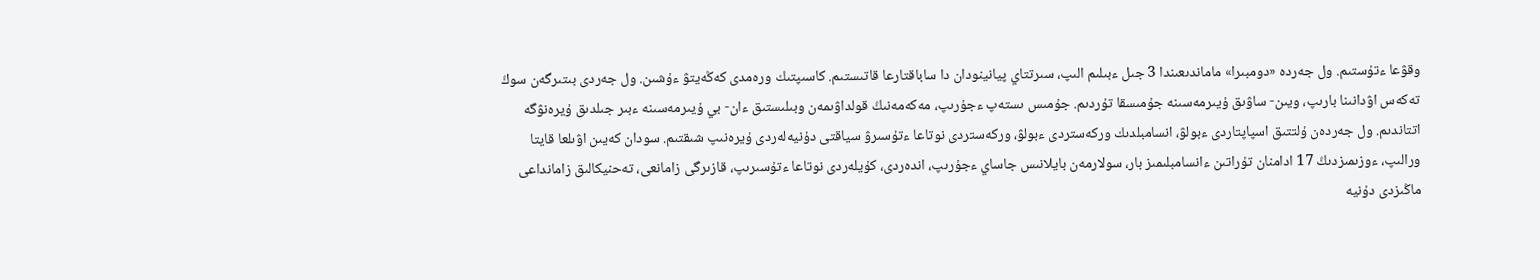وقۋعا ءتۇستىم. ول جەردە «دومبىرا» ماماندىعىندا 3 جىل ءبىلىم الىپ، سىرتتاي پيانينودان دا ساباقتارعا قاتىستىم. كاسىپتىك ورەمدى كەڭەيتۋ ءۇشىن. ول جەردى بىتىرگەن سوڭ تەكەس اۋدانىنا بارىپ، ويىن- ساۋىق ۇيىرمەسىنە جۇمىسقا تۇردىم. جۇمىس ىستەپ ءجۇرىپ، مەكەمەنىڭ قولداۋىمەن وبىلىستىق ءان- بي ۇيىرمەسىنە ءبىر جىلدىق ۇيرەنۋگە اتتاندىم. ول جەردەن ۇلتتىق اسپاپتاردى ءبولۋ، انسامبلدىك وركەستردى ءبولۋ، وركەستردى نوتاعا ءتۇسىرۋ سياقتى دۇنيەلەردى ۇيرەنىپ شىقتىم. سودان كەيىن اۋىلعا قايتا ورالىپ، ءوزىمىزدىڭ 17 ادامنان تۇراتىن ءانسامبلىمىز بار، سولارمەن بايلانىس جاساي ءجۇرىپ، اندەردى، كۇيلەردى نوتاعا ءتۇسىرىپ، قازىرگى زامانعى، تەحنيكالىق زامانداعى ماڭىزدى دۇنيە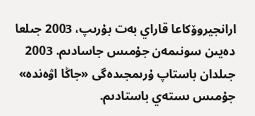ارانجيروۆكاعا قاراي بەت بۇرىپ، 2003 جىلعا دەيىن سونىمەن جۇمىس جاسادىم. 2003 جىلدان باستاپ ۇرىمجىدەگى «جاڭا اۋەندە» جۇمىس ىستەي باستادىم.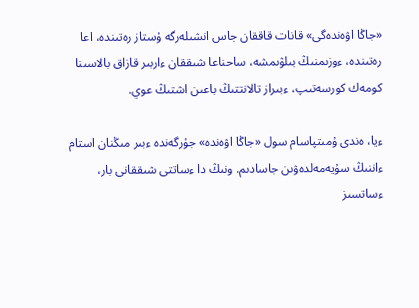«جاڭا اۋەندەگى» قانات قاققان جاس انشىلەرگە ۇستاز رەتىندە، اعا رەتىندە، ءوزىمنىڭ بىلۋىمشە، ساحناعا شىققان ءاربىر قازاق بالاسىنا كومەك كورسەتىپ، ءبىراز تالانتتىڭ باعىن اشتىڭ عوي.

ءيا، ەندى ۇمىتپاسام سول «جاڭا اۋەندە» جۇرگەندە ءبىر مىڭنان استام ءاننىڭ سۇيەمەلدەۋىن جاسادىم. ونىڭ دا ءساتتى شىققانى بار، ءساتسىز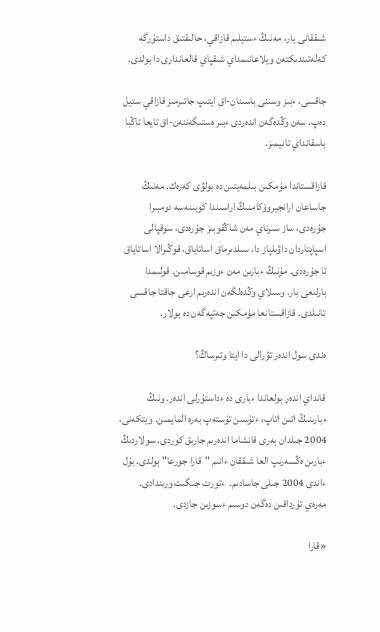شىققانى بار، مەنىڭ ءستيلىم قازاقي، حالىقتىق داستۇرگە كەلەتىندىكتەن ويلاعانىمداي شىقپاي قالعاندارى دا بولدى.

جاقسى، ءبىز وسىنى باسىنان-اق ايتىپ جاتىرمىز قازاقي ستيل دەپ. سەن وڭدەگەن اندەردى ءبىر ەستىگەننەن-اق تايعا تاڭبا باسقانداي تانيمىز.

قازاقستاندا مۇمكىن بىلمەيتىن دە بولۋى كەرەك. مەنىڭ جاساعان ارانجيروۆكامنىڭ اراسىندا كوبىنەسە دومبىرا جۇرەدى، ساز سىرناي مەن شاڭقوبىز جۇرەدى، سوقپالى اسپاپتاردان داۋىلپاز دا، سىلدىرماق اساتاياق، قوڭىرالا اساتاياق تا جۇرەدى. مۇنىڭ ءبارىن مەن ءوزىم قوسامىن. قولىمدا بارلىعى بار. وسىلاي وڭدەلگەن اندەرىم ارعى جاقتا جاقسى تانىلدى. قازاقستانعا مۇمكىن جەتپەگەن دە بولار.

ەندى سول اندەر تۋرالى دا ايتا وتىرساڭ؟

قانداي اندەر بولعاندا ءبارى دە ءداستۇرلى اندەر. ونىڭ ءبارىنىڭ اتىن اتاپ، ءتۇسىن تۇستەپ بەرە المايمىن. ويتكەنى، 2004 جىلدان بەرى قانشاما اندەرىم جارىق كوردى. سولاردىڭ ءبارىن ەڭسەرىپ العا شىققان ءانىم "قارا جورعا" بولدى. بۇل ءاندى 2004 جىلى جاسادىم.  ءتورت جىگىت ورىندادى. مەرەي تۇرداقىن دەگەن دوسىم ءسوزىن جازدى.

«قارا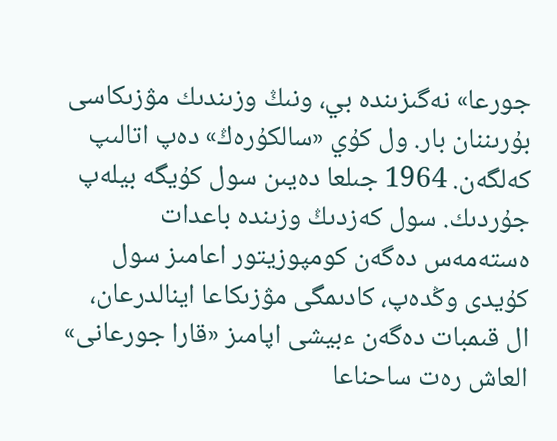جورعا» نەگىزىندە بي، ونىڭ وزىندىك مۋزىكاسى بۇرىننان بار. ول كۇي «سالكۇرەڭ» دەپ اتالىپ كەلگەن. 1964 جىلعا دەيىن سول كۇيگە بيلەپ جۇردىك. سول كەزدىڭ وزىندە باعدات ەستەمەس دەگەن كومپوزيتور اعامىز سول كۇيدى وڭدەپ، كادىمگى مۋزىكاعا اينالدرعان، ال قىمبات دەگەن ءبيشى اپامىز «قارا جورعانى» العاش رەت ساحناعا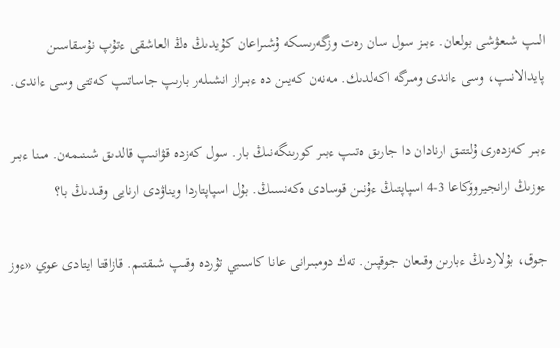الىپ شىعۋشى بولعان. ءبىز سول سان رەت وزگەرىسكە ۇشىراعان كۇيدىڭ ەڭ العاشقى ءتۇپ نۇسقاسىن پايدالانىپ، وسى ءاندى ومىرگە اكەلدىك. مەنەن كەيىن دە ءبىراز انشىلەر بارىپ جاساتىپ كەتتى وسى ءاندى.

ءبىر كەزدەرى ۇلتتىق ارنادان دا جارىق ەتىپ ءبىر كورىنگەنىڭ بار. سول كەزدە قۋانىپ قالدىق شىنىمەن. مىنا ءبىر ءوزىڭ ارانجيروۆكاعا 3-4 اسپاپتىڭ ءۇنىن قوسادى ەكەنسىڭ. بۇل اسپاپتاردا ويناۋدى ارنايى وقىدىڭ با؟

جوق، بۇلاردىڭ ءبارىن وقىعان جوقپىن. تەك دومبىرانى عانا كاسىبي تۇردە وقىپ شىقتىم. قازاقتا ايتادى عوي «ءوز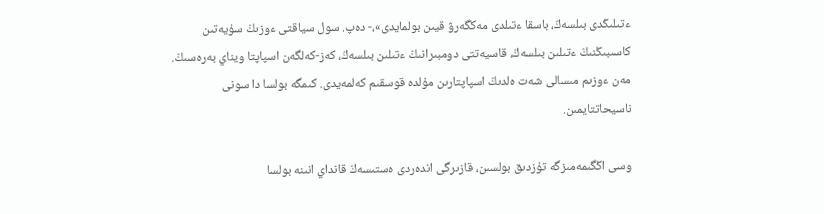ءتىلىڭدى بىلسەڭ، باسقا ءتىلدى مەڭگەرۋ قيىن بولمايدى»،- دەپ. سول سياقتى ءوزىڭ سۇيەتىن كاسىبىڭنىڭ ءتىلىن بىلسەڭ، قاسيەتتى دومبىرانىڭ ءتىلىن بىلسەڭ، كەز-كەلگەن اسپاپتا ويناي بەرەسىڭ. مەن ءوزىم مىسالى شەت ەلدىڭ اسپاپتارىن مۇلدە قوسقىم كەلمەيدى. كىمگە بولسا دا سونى ناسيحاتتايمىن.

وسى اڭگىمەمىزگە تۇزدىق بولسىن، قازىرگى اندەردى ەستىسەڭ قانداي انىنە بولسا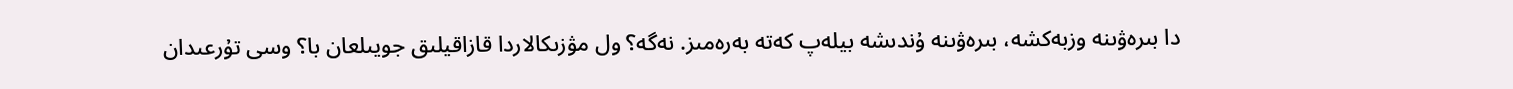دا بىرەۋىنە وزبەكشە، بىرەۋىنە ۇندىشە بيلەپ كەتە بەرەمىز. نەگە؟ ول مۋزىكالاردا قازاقيلىق جويىلعان با؟ وسى تۇرعىدان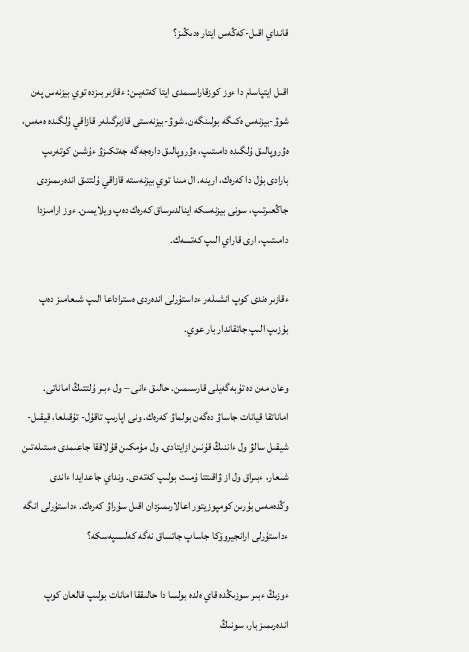قانداي اقىل-كەڭەس ايتار ەدىڭىز؟

اقىل ايتپاسام دا ءوز كوزقاراسىمدى ايتا كەتەيىن: ءقازىر بىزدە توي بيزنەس پەن شوۋ-بيزنەس ەكىگە بولىنگەن. شوۋ-بيزنەستى قازىرگىلەر قازاقي ۇلگىدە ەمەس، ەۋروپالىق ۇلگىدە دامىتىپ، ەۋروپالىق دارەجەگە جەتكىزۋ ءۇشىن كوتەرىپ بارادى بۇل دا كەرەك، ارينە. ال مىنا توي بيزنەستە قازاقي ۇلتتىق اندەرىمىزدى جاڭعىرتىپ، سونى بيزنەسكە اينالدىرساق كەرەك دەپ ويلايمىن. ءوز ارامىزدا دامىتىپ، ارى قاراي الىپ كەتسەك.

ءقازىر ەندى كوپ انشىلەر ءداستۇرلى اندەردى ەستراداعا الىپ شىعامىز دەپ بۇزىپ الىپ جاتقاندار بار عوي.

وعان مەن دە تۇبەگەيلى قارسىمىن. حالىق ءانى – ول ءبىر ۇلتتىڭ اماناتى. اماناتقا قيانات جاساۋ دەگەن بولماۋ كەرەك. ونى اپارىپ تاقۇل- تۇقىلعا، قيقىل- شيقىل سالۋ ول ءاننىڭ قۇنىن ازايتادى. ول مۇمكىن قۇلاققا جاعىمدى ەستىلەتىن شىعار، ءبىراق ول از ۋاقىتتا ۇمىت بولىپ كەتەدى. ونداي جاعدايدا ءاندى وڭدەمەس بۇرىن كومپوزيتور اعالارىمىزدان اقىل سۇراۋ كەرەك. ءداستۇرلى انگە ءداستۇرلى ارانجيروۆكا جاساپ جاتساق نەگە كەلىسپەسكە؟

ءوزىڭ ءبىر سوزىڭدە قاي ەلدە بولسا دا حالىققا امانات بولىپ قالعان كوپ اندەرىمىز بار، سونىڭ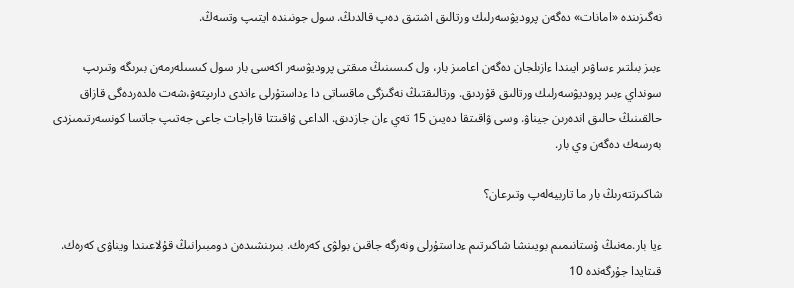نەگىزىندە «امانات» دەگەن پروديۋسەرلىك ورتالىق اشتىق دەپ قالدىڭ. سول جونىندە ايتىپ وتسەڭ.

ءبىز بىلتىر ءساۋىر ايىندا ءازىلجان دەگەن اعامىز بار، ول كىسىنىڭ مىقتى پروديۋسەر اكەسى بار سول كىسىلەرمەن بىرىگە وتىرىپ سونداي ءبىر پروديۋسەرلىك ورتالىق قۇردىق. ورتالىقتىڭ نەگىزگى ماقساتى دا ءداستۇرلى ءاندى دارىپتەۋ،شەت ەلدەردەگى قازاق حالقىنىڭ حالىق اندەرىن جيناۋ. وسى ۋاقىتقا دەيىن 15 تەي ءان جازدىق. الداعى ۋاقىتتا قاراجات جاعى جەتىپ جاتسا كونسەرتىمىزدى بەرسەك دەگەن وي بار.

شاكىرتتەرىڭ بار ما تاربيەلەپ وتىرعان؟

ءيا بار.مەنىڭ ۇستانىمىم بويىنشا شاكىرتىم ءداستۇرلى ونەرگە جاقىن بولۋى كەرەك. بىرىنشىدەن دومبىرانىڭ قۇلاعىندا ويناۋى كەرەك. قىتايدا جۇرگەندە 10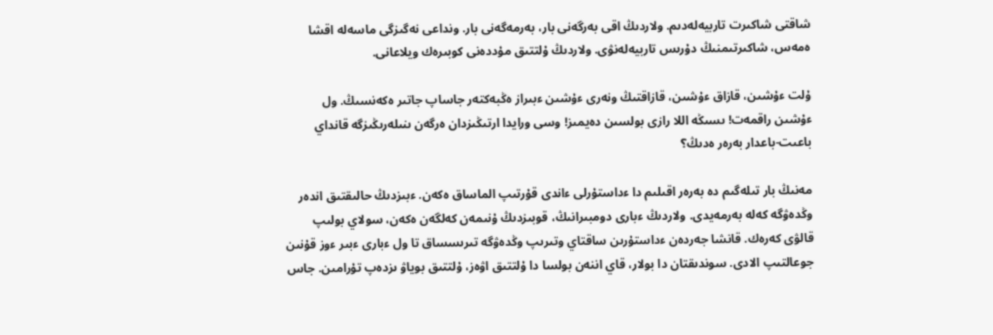شاقتى شاكىرت تاربيەلەدىم. ولاردىڭ اقى بەرگەنى بار، بەرمەگەنى بار. ونداعى نەگىزگى ماسەلە اقشا ەمەس، شاكىرتىمنىڭ دۇرىس تاربيەلەنۋى. ولاردىڭ ۇلتتىق مۇددەنى كوبىرەك ويلاعانى.

ۇلت ءۇشىن، قازاق ءۇشىن، قازاقتىڭ ونەرى ءۇشىن ءبىراز ەڭبەكتەر جاساپ جاتىر ەكەنسىڭ. ول ءۇشىن راقمەت! ىسىڭە اللا رازى بولسىن دەيمىز! وسى ورايدا ارتىڭىزدان ەرگەن ىنىلەرىڭىزگە قانداي باعىت-باعدار بەرەر ەدىڭ؟

مەنىڭ بار تىلەگىم دە بەرەر اقىلىم دا ءداستۇرلى ءاندى قۇرتىپ الماساق ەكەن. ءبىزدىڭ حالىقتىق اندەر وڭدەۋگە كەلە بەرمەيدى. ولاردىڭ ءبارى دومبىرانىڭ، قوبىزدىڭ ۇنىمەن كەلگەن ەكەن، سولاي بولىپ قالۋى كەرەك. قانشا جەردەن ءداستۇرىن ساقتاي وتىرىپ وڭدەۋگە تىرىسساق تا ول ءبارى ءبىر ءوز قۇنىن جوعالتىپ الادى. سوندىقتان دا بولار، قاي اننەن بولسا دا ۇلتتىق اۋەز، ۇلتتىق بوياۋ ىزدەپ تۇرامىن. جاس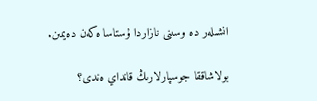انشىلەر دە وسىنى نازاردا ۇستاسا ەكەن دەيمىن.

بولاشاققا جوسپارلارىڭ قانداي ەندى؟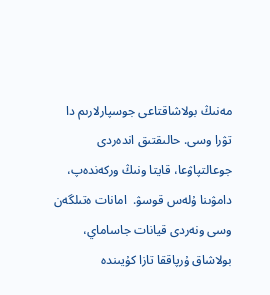مەنىڭ بولاشاقتاعى جوسپارلارىم دا تۋرا وسى. حالىقتىق اندەردى جوعالتپاۋعا، قايتا ونىڭ وركەندەپ، دامۋىنا ۇلەس قوسۋ.  امانات ەتىلگەن وسى ونەردى قيانات جاساماي، بولاشاق ۇرپاققا تازا كۇيىندە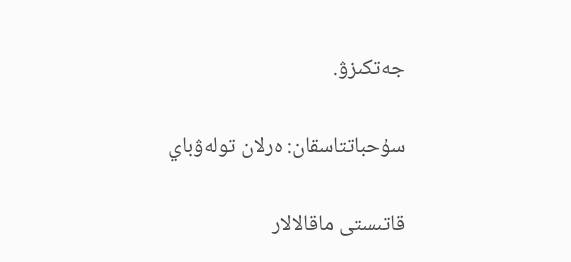جەتكىزۋ.

سۇحباتتاسقان: ەرلان تولەۋباي

قاتىستى ماقالالار